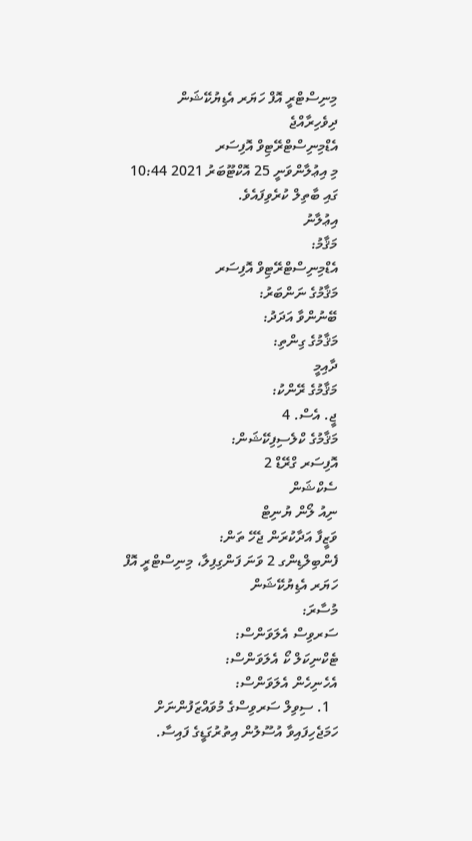މިނިސްޓްރީ އޮފް ހަޔަރ އެޑިޔުކޭޝަން
ދިވެހިރާއްޖެ
އެޑްމިނިސްޓްރޭޓިވް އޮފިސަރ
މި އިޢުލާންވަނީ 25 އޮކްޓޫބަރު 2021 10:44 ގައި ބާތިލް ކުރެވިފައެވެ.
އިޢުލާނު
މަޤާމު:
އެޑްމިނިސްޓްރޭޓިވް އޮފިސަރ
މަޤާމުގެ ނަންބަރު:
ބޭނުންވާ އަދަދު:
މަޤާމުގެ ގިންތި:
ދާއިމީ
މަޤާމުގެ ރޭންކު:
ޖީ. އެސް. 4
މަޤާމުގެ ކްލެސިފިކޭޝަން:
އޮފިސަރ ގްރޭޑް 2
ސެކްޝަން
ނިއު ލޯން ޔުނިޓް
ވަޒީފާ އަދާކުރަން ޖެހޭ ތަން:
ފެންބިލްޑިންގ 2 ވަނަ ފަންގިފިލާ، މިނިސްޓްރީ އޮފް ހަޔަރ އެޑިޔުކޭޝަން
މުސާރަ:
ސަރވިސް އެލަވަންސް:
ޓެކްނިކަލް ކޯ އެލަވަންސް:
އެހެނިހެން އެލަވަންސް:
  1. ސިވިލް ސަރވިސްގެ މުވައްޒަފުންނަށް ހަމަޖެހިފައިވާ އުސޫލުން އިތުރުގަޑީގެ ފައިސާ.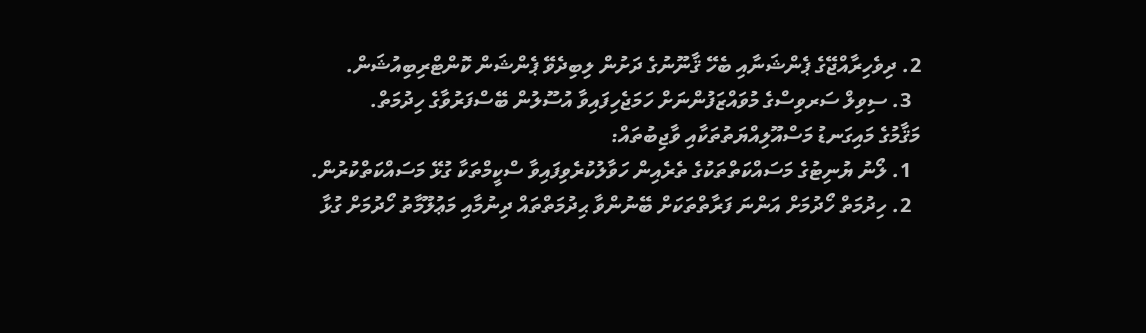2. ދިވެހިރާއްޖޭގެ ޕެންޝަނާއި ބެހޭ ޤާނޫނުގެ ދަށުން ލިބިދެވޭ ޕެންޝަން ކޮންޓްރިބިއުޝަން.
  3. ސިވިލް ސަރވިސްގެ މުވައްޒަފުންނަށް ހަމަޖެހިފައިވާ އުސޫލުން ބޭސްފަރުވާގެ ހިދުމަތް.
މަޤާމުގެ މައިގަނޑު މަސްއޫލިއްޔަތުތަކާއި ވާޖިބުތައް:
  1. ލޯނު ޔުނިޓުގެ މަސައްކަތްތަކުގެ ތެރެއިން ހަވާލުކުރެވިފައިވާ ސްކީމްތަކާ ގުޅޭ މަސައްކަތްކުރުން.
  2. ހިދުމަތް ހޯދުމަށް އަންނަ ފަރާތްތަކަށް ބޭނުންވާ ޙިދުމަތްތައް ދިނުމާއި މަޢުލޫމާތު ހޯދުމަށް ގުޅާ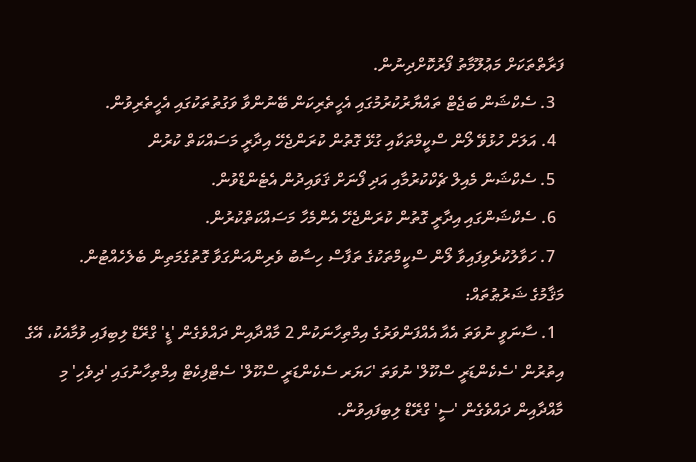ފަރާތްތަކަށް މަޢުލޫމާތު ފޯރުކޮށްދިނުން.
  3. ސެކްޝަން ބަޖެޓް ތައްޔާރުކުރުމުގައި އެހީތެރިކަން ބޭނުންވާ ވަގުތުތަކުގައި އެހީތެރިވުން.
  4. އަލަށް ހުޅުވޭ ލޯން ސްކީމްތަކާއި ގުޅޭ ގޮތުން ކުރަންޖެހޭ އިދާރީ މަސައްކަތް ކުރުން
  5. ސެކްޝަން މެއިލް ޗެކްކުރުމާއި އަދި ފޯނަށް ޤަވައިދުން އެޓެންޑްވުން.
  6. ސެކްޝަންގައި އިދާރީ ގޮތުން ކުރަންޖެހޭ އެންމެހާ މަސައްކަތްކުރުން.
  7. ހަވާލުކުރެވިފައިވާ ލޯން ސްކީމްތަކުގެ ތަފާސް ހިސާބު ވެރިންއަންގަވާ ގޮތުގެމަތިން ބެލެހެއްޓުން.
މަޤާމުގެ ޝަރުޠުތައް:
  1. ސާނަވީ ނުވަތަ އެއާ އެއްފަންވަރުގެ އިމްތިހާނަކުން 2 މާއްދާއިން ދައްވެގެން 'ޑީ' ގްރޭޑް ލިބިފައި ވުމާއެކު، އޭގެ އިތުރުން 'ސެކެންޑަރީ ސްކޫލް' ނުވަތަ 'ހަޔަރ ސެކެންޑަރީ ސްކޫލް' ސެޓްފިކެޓް އިމްތިހާނުގައި 'ދިވެހި' މި މާއްދާއިން ދައްވެގެން 'ސީ' ގްރޭޑް ލިބިފައިވުން.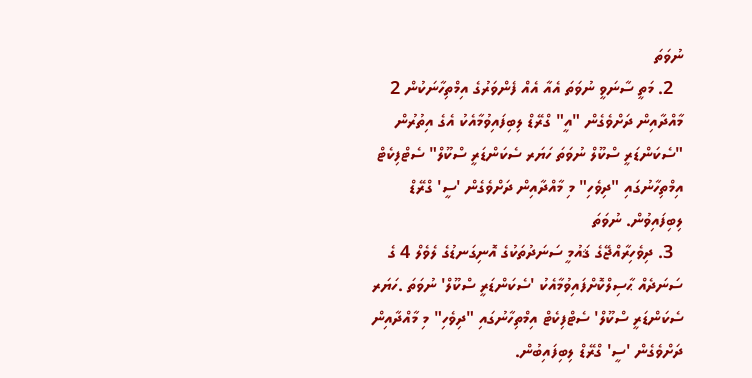ނުވަތަ
  2. މަތީ ސާނަވީ ނުވަތަ އެއާ އެއް ފެންވަރުގެ އިމްތިހާނަކުން 2 މާއްދާއިން ދަށްވެގެން "އީ" ގްރޭޑް ލިބިފައިވުމާއެކު އެގެ އިތުރުން "ސެކަންޑަރީ ސްކޫލް ނުވަތަ ހަޔަރ ސެކަންޑަރީ ސްކޫލް" ސެޓްފިކެޓް އިމްތިހާނުގައި "ދިވެހި" މި މާއްދާއިން ދަށްވެގެން 'ސީ' ގްރޭޑް ލިބިފައިވުން. ނުވަތަ
  3. ދިވެހިރާއްޖޭގެ ޤައުމީ ސަނަދުތަކުގެ އޮނިގަނޑުގެ ލެވެލް 4 ގެ ސަނަދެއް ޙާސިލްކޮށްފައިވުމާއެކު 'ސެކަންޑަރީ ސްކޫލް' ނުވަތަ .ހަޔަރ ސެކަންޑަރީ ސްކޫލް' ސެޓްފިކެޓް އިމްތިހާނުގައި "ދިވެހި" މި މާއްދާއިން ދަށްވެގެން 'ސީ' ގްރޭޑް ލިބިފައިބުން.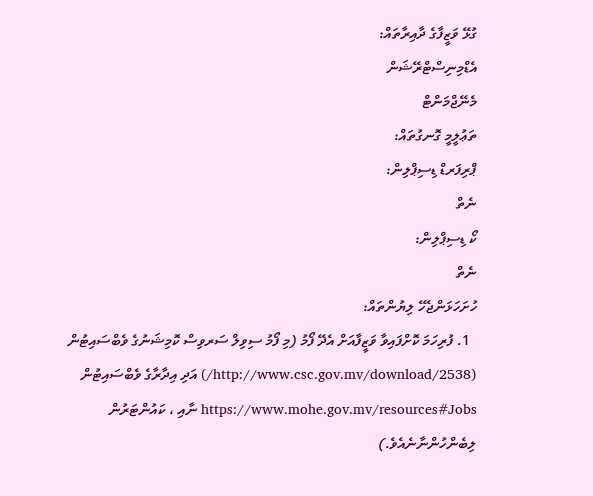ގުޅޭ ވަޒީފާގެ ދާއިރާތައް:
އެޑްމިނިސްޓްރޭޝަން
މެނޭޖްމަންޓް
ތަޢުލީމީ ގޮނގުތައް:
ޕްރިފަރޑް ޑިސިޕްލިން:
ނެތް
ކޯ ޑިސިޕްލިން:
ނެތް
ހުށަހަޅަންޖެހޭ ލިޔުންތައް:
  1. ފުރިހަމަ ކޮށްފައިވާ ވަޒީފާއަށް އެދޭ ފޯމު (މި ފޯމު ސިވިލް ސަރވިސް ކޮމިޝަނުގެ ވެބްސައިޓުން (http://www.csc.gov.mv/download/2538/) އަދި އިދާރާގެ ވެބްސައިޓުން https://www.mohe.gov.mv/resources#Jobs ނާއި ، ކައުންޓަރުން ލިބެންހުންނާނެއެވެ.)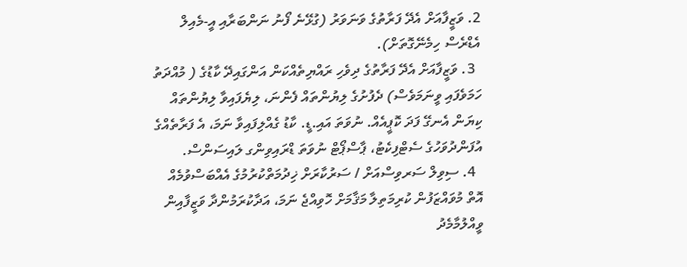2. ވަޒީފާއަށް އެދޭ ފަރާތުގެ ވަނަވަރު (ގުޅޭނެ ފޯނު ނަންބަރާއި އީ-މެއިލް އެޑްރެސް ހިމެނޭގޮތަށް).
  3. ވަޒީފާއަށް އެދޭ ފަރާތުގެ ދިވެހި ރައްޔިތެއްކަން އަންގައިދޭ ކާޑުގެ ( މުއްދަތު ހަމަވެފައި ވީނަމަވެސް) ދެފުށުގެ ލިޔުންތައް ފެންނަ، ލިޔެފައިވާ ލިޔުންތައް ކިޔަން އެނގޭ ފަދަ ކޮޕީއެއް. ނުވަތަ އައި.ޑީ. ކާޑު ގެއްލިފައިވާ ނަމަ، އެ ފަރާތެއްގެ އުފަންދުވަހުގެ ސެޓްފިކެޓު، ޕާސްޕޯޓް ނުވަތަ ޑްރައިވިންގ ލައިސަންސް.
  4. ސިވިލް ސަރވިސްއަށް / ސަރުކާރަށް ޚިދުމަތްކުރުމުގެ އެއްބަސްވުމެއް އޮތް މުވައްޒަފުން ކުރިމަތިލާ މަޤާމަށް ހޮވިއްޖެ ނަމަ، އަދާކުރަމުންދާ ވަޒީފާއިން ވީއްލުމާމެދު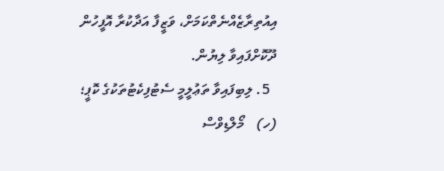އިއުތިރާޒެއްނެތްކަމަށް، ވަޒީފާ އަދާކުރާ އޮފީހުން ދޫކޮށްފައިވާ ލިޔުން.
  5. ލިބިފައިވާ ތަޢުލީމީ ސެޓުފިކެޓުތަކުގެ ކޮޕީ؛
(ހ)   މޯލްޑިވްސް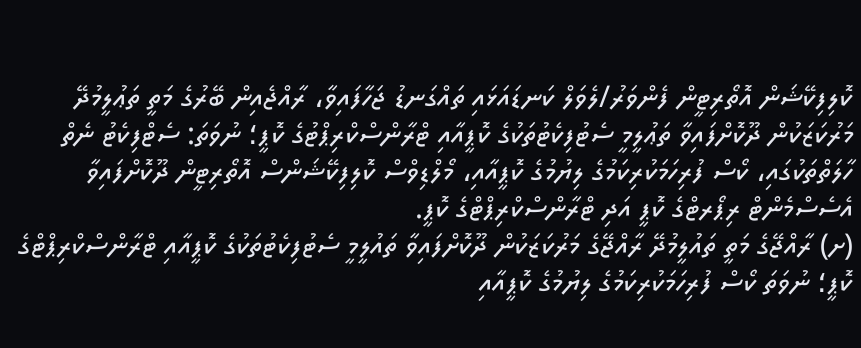ކޮލިފިކޭޝަން އޮތޯރިޓީން ފެންވަރު/ލެވަލް ކަނޑައަޅައި ތައްގަނޑު ޖަހާފައިވާ، ރާއްޖެއިން ބޭރުގެ މަތީ ތަޢުލީމުދޭ މަރުކަޒަކުން ދޫކޮށްފައިވާ ތަޢުލީމީ ސެޓުފިކެޓުތަކުގެ ކޮޕީއާއި ޓްރާންސްކްރިޕްޓުގެ ކޮޕީ؛ ނުވަތަ: ސެޓްފިކެޓު ނެތް ހާލަތްތަކުގައި، ކޯސް ފުރިހަމަކުރިކަމުގެ ލިޔުމުގެ ކޮޕީއާއި، މޯލްޑިވްސް ކޮލިފިކޭޝަންސް އޮތޯރިޓީން ދޫކޮށްފައިވާ އެސެސްމެންޓް ރިޕޯރޓްގެ ކޮޕީ އަދި ޓްރާންސްކްރިޕްޓްގެ ކޮޕީ.
(ށ) ރާއްޖޭގެ މަތީ ތައުލީމުދޭ ރާއްޖޭގެ މަރުކަޒަކުން ދޫކޮށްފައިވާ ތައުލީމީ ސެޓުފިކެޓުތަކުގެ ކޮޕީއާއި ޓްރާންސްކްރިޕްޓްގެ ކޮޕީ؛ ނުވަތަ ކޯސް ފުރިހަމަކުރިކަމުގެ ލިޔުމުގެ ކޮޕީއާއި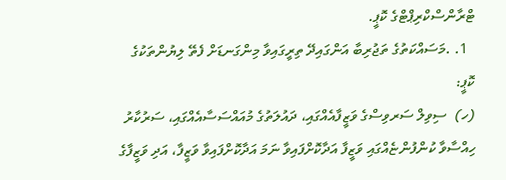ޓްރާންސްކްރިޕްޓްގެ ކޮޕީ.
  1. .މަސައްކަތުގެ ތަޖުރިބާ އަންގައިދޭ ތިރީގައިވާ މިންގަނޑަށް ފެތޭ ލިޔުންތަކުގެ ކޮޕީ:
(ހ)  ސިވިލް ސަރވިސްގެ ވަޒީފާއެއްގައި، ދައުލަތުގެ މުއައްސަސާއެއްގައި، ސަރުކާރު ހިއްސާވާ ކުންފުންޏެއްގައި ވަޒީފާ އަދާކޮށްފައިވާ ނަމަ އަދާކޮށްފައިވާ ވަޒީފާ، އަދި ވަޒީފާގެ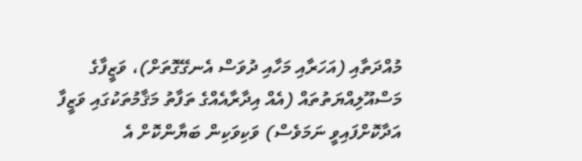މުއްދަތާއި (އަހަރާއި މަހާއި ދުވަސް އެނގޭގޮތަށް)، ވަޒީފާގެ މަސްއޫލިއްޔަތުތައް (އެއް އިދާރާއެއްގެ ތަފާތު މަޤާމުތަކުގައި ވަޒީފާ އަދާކޮށްފައިވީ ނަމަވެސް) ވަކިވަކިން ބަޔާންކޮށް އެ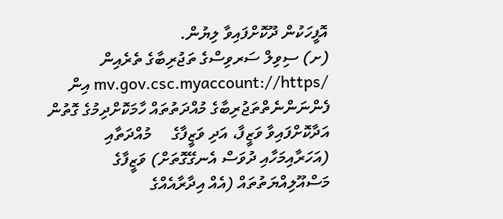އޮފީހަކުން ދޫކޮށްފައިވާ ލިޔުން.
(ށ) ސިވިލް ސަރވިސްގެ ތަޖުރިބާގެ ތެރެއިން /mv.gov.csc.myaccount://https އިން ފެންނަންނެތްތަޖުރިބާގެ މުއްދަތުތައް ހާމަކޮށްދިމުގެ ގޮތުން އަދާކޮށްފައިވާ ވަޒީފާ، އަދި ވަޒީފާގެ     މުއްދަތާއި (އަހަރާއިމަހާއި ދުވަސް އެނގޭގޮތަށް) ވަޒީފާގެ މަސްއޫލިއްޔަތުތައް (އެއް އިދާރާއެއްގެ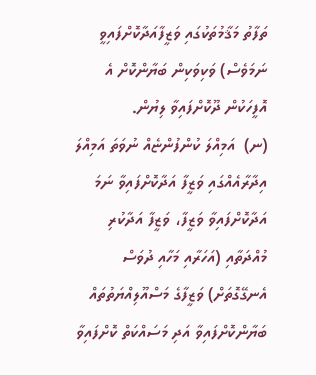ތަފާތު މަޤާމުތަކުގައި ވަޒީފާއަދާކޮށްފައިވީ ނަމަވެސް) ވަކިވަކިން ބަޔާންކޮށް އެ އޮފީހަކުން ދޫކޮށްފައިވާ ލިޔުން.
(ނ)  އަމިއްލަ ކުންފުންޏެއް ނުވަތަ އަމިއްލަ އިދާރާއެއްގައި ވަޒީފާ އަދާކޮށްފައިވާ ނަމަ އަދާކޮށްފައިވާ ވަޒީފާ، ވަޒީފާ އަދާކުރި މުއްދަތާއި (އަހަރާއި މަހާއި ދުވަސް އެނގޭގޮތަށް) ވަޒީފާގެ މަސްއޫލިއްޔަތުތައް ބަޔާންކޮށްފައިވާ އަދި މަސައްކަތް ކޮށްފައިވާ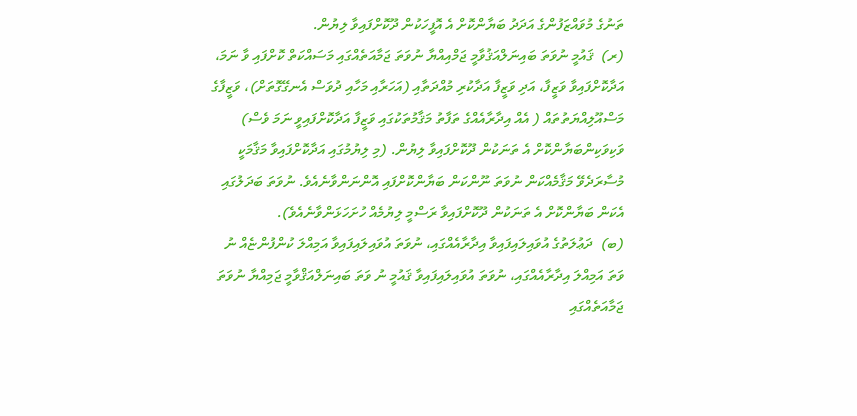ތަނުގެ މުވައްޒަފުންގެ އަދަދު ބަޔާންކޮށް އެ އޮފީހަކުން ދޫކޮށްފައިވާ ލިޔުން.
(ރ)  ޤައުމީ ނުވަތަ ބައިނަލްއަޤުވާމީ ޖަމްއިއްޔާ ނުވަތަ ޖަމާއަތެއްގައި މަސައްކަތް ކޮށްފައި ވާ ނަމަ، އަދާކޮށްފައިވާ ވަޒީފާ، އަދި ވަޒީފާ އަދާކުރި މުއްދަތާއި (އަހަރާއި މަހާއި ދުވަސް އެނގޭގޮތަށް)، ވަޒީފާގެ މަސްއޫލިއްޔަތުތައް ( އެއް އިދާރާއެއްގެ ތަފާތު މަޤާމުތަކުގައި ވަޒީފާ އަދާކޮށްފައިވީ ނަމަ ވެސް) ވަކިވަކިންބަޔާންކޮށް އެ ތަނަކުން ދޫކޮށްފައިވާ ލިޔުން. (މި ލިޔުމުގައި އަދާކޮށްފައިވާ މަޤާމަކީ މުސާރަދެވޭ މަޤާމެއްކަން ނުވަތަ ނޫންކަން ބަޔާންކޮށްފައި އޮންނަންވާނެއެވެ. ނުވަތަ ބަދަލުގައި އެކަން ބަޔާންކޮށް އެ ތަނަކުން ދޫކޮށްފައިވާ ރަސްމީ ލިޔުމެއް ހުށަހަޅަންވާނެއެވެ).
(ބ)  ދަޢުލަތުގެ އުވައިލައިފައިވާ އިދާރާއެއްގައި، ނުވަތަ އުވައިލައިފައިވާ އަމިއްލަ ކުންފުންޏެއް ނު ވަތަ އަމިއްލަ އިދާރާއެއްގައި، ނުވަތަ އުވައިލައިފައިވާ ޤައުމީ ނު ވަތަ ބައިނަލްއަޤްވާމީ ޖަމިއްޔާ ނުވަތަ ޖަމާއަތެއްގައި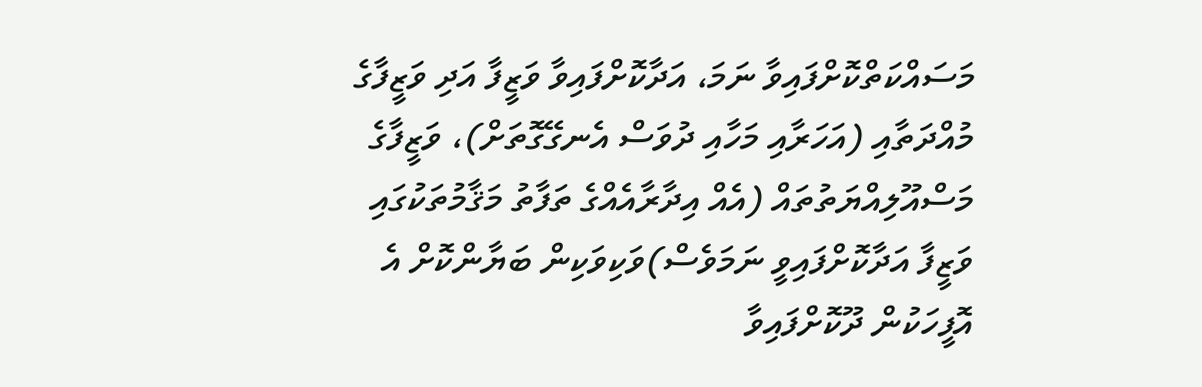މަސައްކަތްކޮށްފައިވާ ނަމަ، އަދާކޮށްފައިވާ ވަޒީފާ އަދި ވަޒީފާގެ މުއްދަތާއި (އަހަރާއި މަހާއި ދުވަސް އެނގޭގޮތަށް)، ވަޒީފާގެ މަސްއޫލިއްޔަތުތައް (އެއް އިދާރާއެއްގެ ތަފާތު މަޤާމުތަކުގައި ވަޒީފާ އަދާކޮށްފައިވީ ނަމަވެސް)ވަކިވަކިން ބަޔާންކޮށް އެ އޮފީހަކުން ދޫކޮށްފައިވާ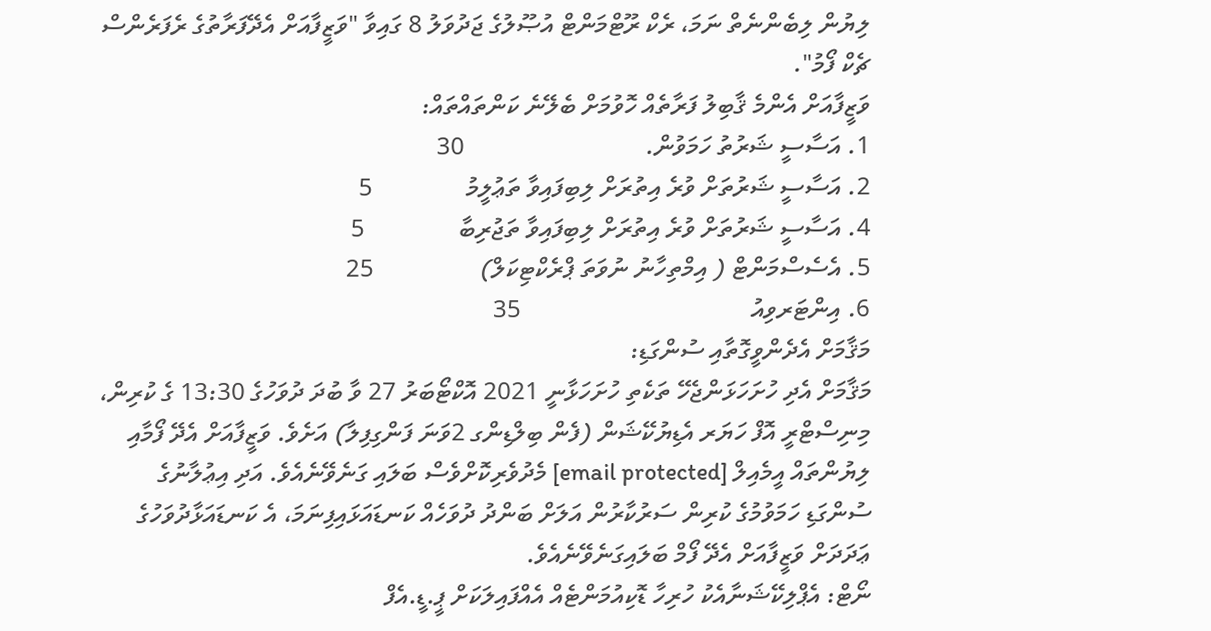ލިޔުން ލިބެންނެތް ނަމަ، ރެކް ރޫޓްމަންޓް އުޞޫލުގެ ޖަދުވަލު 8 ގައިވާ "ވަޒީފާއަށް އެދޭފަރާތުގެ ރެފަރެންސް ޗެކް ފޯމު".
ވަޒީފާއަށް އެންމެ ޤާބިލު ފަރާތެއް ހޮވުމަށް ބެލޭނެ ކަންތައްތައް:
1. އަސާސީ ޝަރުތު ހަމަވުން.                             30
2. އަސާސީ ޝަރުތަށް ވުރެ އިތުރަށް ލިބިފައިވާ ތަޢުލީމު               5
4. އަސާސީ ޝަރުތަށް ވުރެ އިތުރަށް ލިބިފައިވާ ތަޖުރިބާ               5
5. އެސެސްމަންޓް ( އިމްތިހާނު ނުވަތަ ޕްރެކްޓިކަލް)                 25
6. އިންޓަރވިއު                                     35
މަޤާމަށް އެދެންވީގޮތާއި ސުންގަޑި:
މަޤާމަށް އެދި ހުށަހަޅަންޖެހޭ ތަކެތި ހުށަހަޅާނީ 2021 އޮކްޓޯބަރު 27 ވާ ބުދަ ދުވަހުގެ 13:30 ގެ ކުރިން، މިނިސްޓްރީ އޮފް ހަޔަރ އެޑިޔުކޭޝަން (ފެން ބިލްޑިންގ 2ވަނަ ފަންގިފިލާ) އަށެވެ. ވަޒީފާއަށް އެދޭ ފޯމާއި ލިޔުންތައް އީމެއިލް [email protected] މެދުވެރިކޮށްވެސް ބަލައި ގަނެވޭނެއެވެ. އަދި އިޢުލާނުގެ ސުންގަޑި ހަމަވުމުގެ ކުރިން ސަރުކާރުން އަލަށް ބަންދު ދުވަހެއް ކަނޑައަޅައިފިނަމަ، އެ ކަނޑައަޅާދުވަހުގެ ޢަދަދަށް ވަޒީފާއަށް އެދޭ ފޯމް ބަލައިގަނެވޭނެއެވެ.
ނޯޓް: އެޕްލިކޭޝަނާއެކު ހުރިހާ ޑޮކިއުމަންޓެއް އެއްފައިލަކަށް ޕީ.ޑީ.އެފް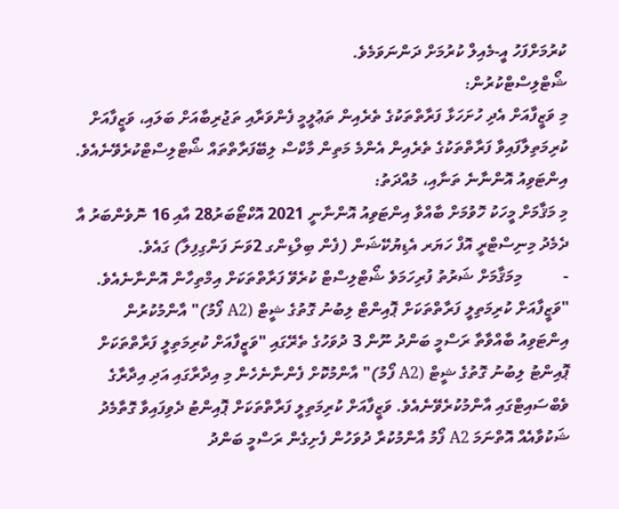ކުރުމަށްފަހު އީ-މެއިލް ކުރުމަށް ދަންނަވަމެވެ.
ޝޯޓްލިސްޓްކުރުން:
މި ވަޒީފާއަށް އެދި ހުށަހަޅާ ފަރާތްތަކުގެ ތެރެއިން ތަޢުލީމީ ފެންވަރާއި ތަޖުރިބާއަށް ބަލައި، ވަޒީފާއަށް ކުރިމަތިލާފައިވާ ފަރާތްތަކުގެ ތެރެއިން އެންމެ މަތިން މާކްސް ލިބޭފަރާތްތައް ޝޯޓްލިސްޓްކުރެވޭނެއެވެ.
އިންޓަވިއު އޮންނާނެ ތަނާއި، މުއްދަތު:
މި މަޤާމަށް މީހަކު ހޮވުމަށް ބާއްވާ އިންޓަވިއު އޮންނާނީ 2021 އޮކްޓޯބަރު28 އާއި 16 ނޮވެންބަރު އާ ދެމެދު މިނިސްޓްރީ އޮފް ހަޔަރ އެޑިޔުކޭޝަން (ފެން ބިލްޑިންގ 2ވަނަ ފަންގިފިލާ) ގައެވެ.
-          މިމަޤާމަށް ޝަރުތު ފުރިހަމަވެ ޝޯޓްލިސްޓް ކުރެވޭ ފަރާތްތަކަށް އިމްތިހާން އޮންނާނެއެވެ.
"ވަޒީފާއަށް ކުރިމަތިލީ ފަރާތްތަކަށް ޕޮއިންޓް ލިބުނު ގޮތުގެ ޝީޓް (A2 ފޯމު)" އާންމުކުރުން
އިންޓަވިއު ބާއްވާތާ ރަސްމީ ބަންދު ނޫން 3 ދުވަހުގެ ތެރޭގައި "ވަޒީފާއަށް ކުރިމަތިލީ ފަރާތްތަކަށް ޕޮއިންޓު ލިބުނު ގޮތުގެ ޝީޓް (A2 ފޯމު)" އާންމުކޮށް ފެންނާނެހެން މި އިދާރާގައި އަދި އިދާރާގެ ވެބްސައިޓްގައި އާންމުކުރެވޭނެއެވެ. ވަޒީފާއަށް ކުރިމަތިލީ ފަރާތްތަކަށް ޕޮއިންޓު ދެވިފައިވާ ގޮތާމެދު ޝަކުވާއެއް އޮތްނަމަ A2 ފޯމު އާންމުކުރާ ދުވަހުން ފެށިގެން ރަސްމީ ބަންދު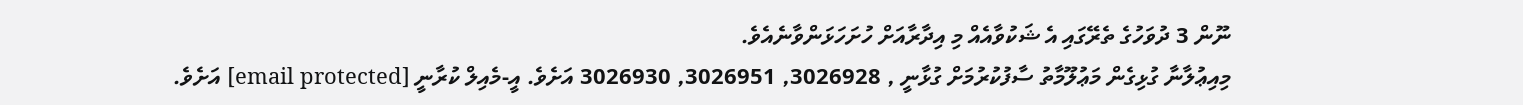ނޫން 3 ދުވަހުގެ ތެރޭގައި އެ ޝަކުވާއެއް މި އިދާރާއަށް ހުށަހަޅަންވާނެއެވެ.
މިއިޢުލާނާ ގުޅިގެން މަޢުލޫމާތު ސާފުކުރުމަށް ގުޅާނީ , 3026928, 3026951, 3026930 އަށެވެ. އީ-މެއިލް ކުރާނީ [email protected] އަށެވެ.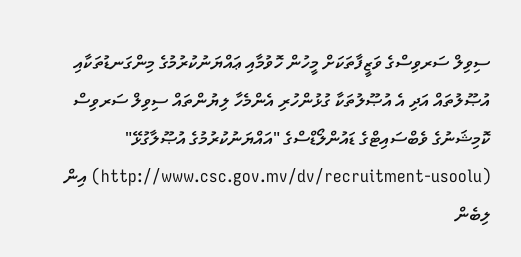ސިވިލް ސަރވިސްގެ ވަޒީފާތަކަށް މީހުން ހޮވުމާއި ޢައްޔަނުކުރުމުގެ މިންގަނޑުތަކާއި އުޞޫލުތައް އަދި އެ އުޞޫލުތަކާ ގުޅުންހުރި އެންމެހާ ލިޔުންތައް ސިވިލް ސަރވިސް ކޮމިޝަނުގެ ވެބްސައިޓްގެ ޑައުންލޯޑްސްގެ "އައްޔަނުކުރުމުގެ އުޞޫލާގުޅޭ" (http://www.csc.gov.mv/dv/recruitment-usoolu) އިން ލިބެން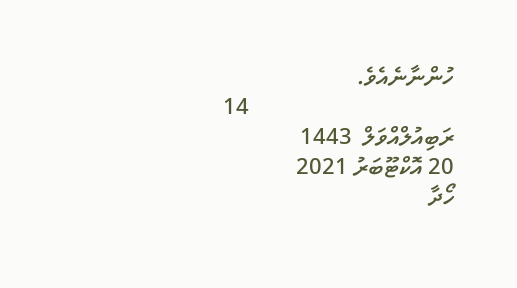ހުންނާނެއެވެ.
                                    14 ރަބިއުލްއްވަލް  1443
20 އޮކްޓޫބަރު 2021
ހޯދާ